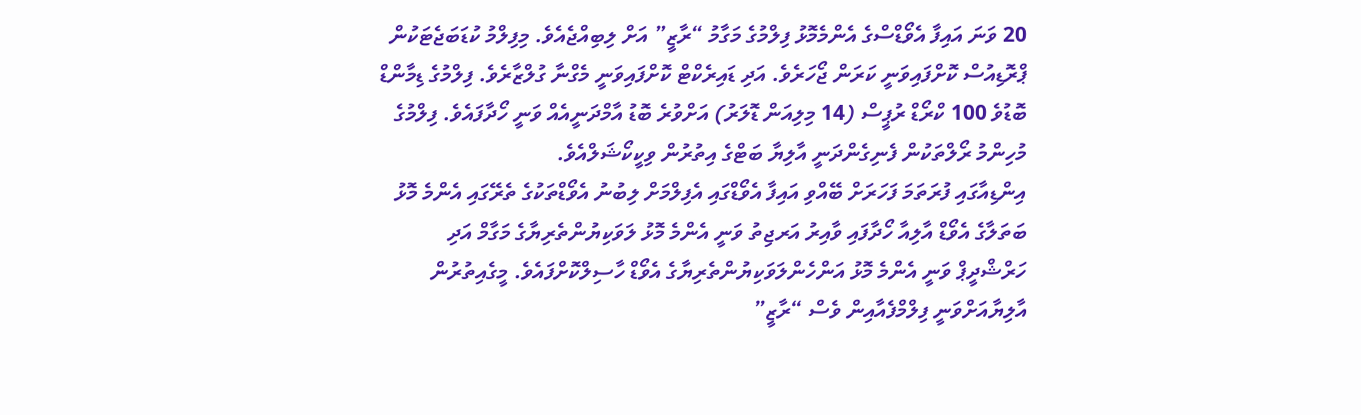20 ވަނަ އައިފާ އެވޯޑްސްގެ އެންމެމޮޅު ފިލްމުގެ މަގާމު “ރާޒީ” އަށް ލިބިއްޖެއެވެ. މިފިލްމު ކުޑަބަޖެޓަކުން ޕްރޮޑިއުސް ކޮށްފައިވަނީ ކަރަން ޖޯހަރެވެ. އަދި ޑައިރެކްޓް ކޮށްފައިވަނީ މެގްނާ ގުލްޒާރެވެ. ފިލްމުގެ ޑިމާންޑް ބޮޑުވެ 100 ކްރޯޑް ރުޕީސް (14 މިލިއަން ޑޮލަރު) އަށްވުރެ ބޮޑު އާމްދަނީއެއް ވަނީ ހޯދާފައެވެ. ފިލްމުގެ މުހިންމު ރޯލްތަކުން ފެނިގެންދަނީ އާލިޔާ ބަޓްގެ އިތުރުން ވިކީކޯޝަލްއެވެ.
އިންޑިއާގައި ފުރަތަމަ ފަހަރަށް ބޭއްވި އައިފާ އެވޯޑްގައި އެފިލްމަށް ލިބުނު އެވޯޑްތަކުގެ ތެރޭގައި އެންމެ މޮޅު ބަތަލާގެ އެވޯޑް އާލިއާ ހޯދާފައި ވާއިރު އަރޖިތު ވަނީ އެންމެ މޮޅު ލަވަކިޔުންތެރިޔާގެ މަގާމް އަދި ހަރްޝްދީޕް ވަނީ އެންމެ މޮޅު އަންހެންލަވަކިޔުންތެރިޔާގެ އެވޯޑް ހާސިލްކޮށްފައެވެ. މީގެއިތުރުން އާލިޔާއަށްވަނީ ފިލްމްފެއާއިން ވެސް “ރާޒީ”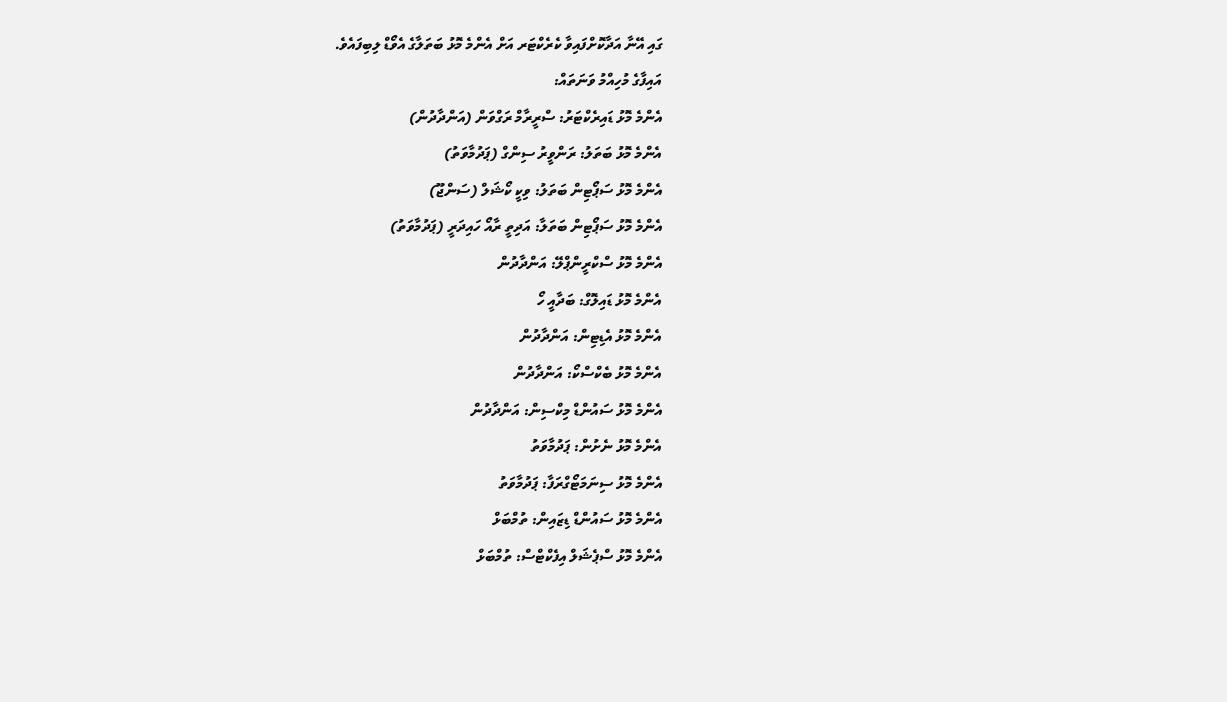ގައި އޭނާ އަދާކޮށްފައިވާ ކެރެކްޓަރ އަށް އެންމެ މޮޅު ބަތަލާގެ އެވޯޑް ލިބިފައެވެ.
އައިފާގެ މުހިއްމު ވަނަތައް:
އެންމެ މޮޅު ޑައިރެކްޓަރު: ސްރީރާމް ރަގްވަން (އަންދާދުން)
އެންމެ މޮޅު ބަތަލު: ރަންވީރު ސިންގް (ޕަދުމާވަތު)
އެންމެ މޮޅު ސަޕޯޓިން ބަތަލު: ވިކީ ކޯޝަލް (ސަންޖޫ)
އެންމެ މޮޅު ސަޕޯޓިން ބަތަލާ: އަދިތީ ރާއޯ ހައިދަރީ (ޕަދުމާވަތު)
އެންމެ މޮޅު ސްކްރީންޕްލޭ: އަންދާދުން
އެންމެ މޮޅު ޑައިލޮގް: ބަދާއީ ހޯ
އެންމެ މޮޅު އެޑިޓިން: އަންދާދުން
އެންމެ މޮޅު ބެކްސްކޯ: އަންދާދުން
އެންމެ މޮޅު ސައުންޑް މިކްސިން: އަންދާދުން
އެންމެ މޮޅު ނެށުން: ޕަދުމާވަތު
އެންމެ މޮޅު ސިނަމަޓޯގްރަފާ: ޕަދުމާވަތު
އެންމެ މޮޅު ސައުންޑް ޑިޒައިން: ތުމްބަޅް
އެންމެ މޮޅު ސްޕެޝަލް އިފެކްޓްސް: ތުމްބަޅް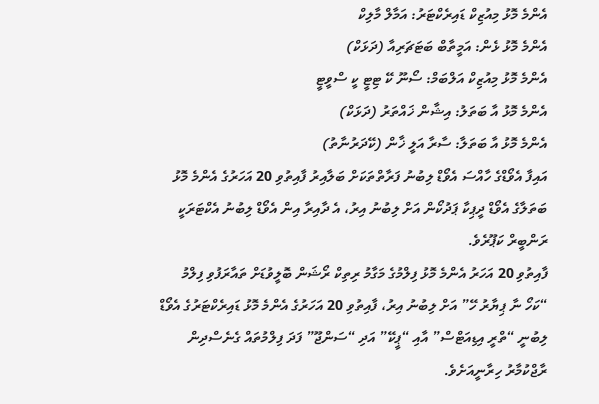އެންމެ މޮޅު މިއުޒިކް ޑައިރެކްޓަރު: އަމާލް މާލިކް
އެންމެ މޮޅު ޅެން: އަމީތާބް ބަޓަޗަރިއާ (ދަޅަކް)
އެންމެ މޮޅު މިއުޒިކް އަލްބަމް: ސޯނޫ ކޭ ޓިޓީ ކީ ސްވީޓީ
އެންމެ މޮޅު އާ ބަތަލު: އިޝާން ޚައްތަރު (ދަޅަކް)
އެންމެ މޮޅު އާ ބަތަލާ: ސާރާ އަލީ ޚާން (ކޭދަރުނާތު)
އައިފާ އެވޯޑްގެ ހާއްސަ އެވޯޑް ލިބުނު ފަރާތްތަކަށް ބަލާއިރު ފާއިތުވި 20 އަހަރުގެ އެންމެ މޮޅު ބަތަލާގެ އެވޯޑް ދީޕިކާ ޕަދުކޯން އަށް ލިބުނު އިރު، އެ ދާއިރާ އިން އެވޯޑް ލިބުނު އެކްޓަރަކީ ރަންބީރް ކަޕޫރެވެ.
ފާއިތުވި 20 އަހަރު އެންމެ މޮޅު ފިލްމުގެ މަގާމު ރިތިކް ރޯޝަން ބޮލީވުޑަށް ތައާރަފުވި ފިލްމު “ކަހޯ ނާ ޕިޔާރު ހޭ” އަށް ލިބުނު އިރު، ފާއިތުވި 20 އަހަރުގެ އެންމެ މޮޅު ޑައިރެކްޓަރުގެ އެވޯޑް ލިބުނީ “ތްރީ އިޑިއަޓްސް” އާއި “ޕީކޭ” އަދި “ސަންޖޫ” ފަދަ ފިލްމުތައް ގެނެސްދިން ރާޖްކުމާރު ހިރާނީއަށެވެ.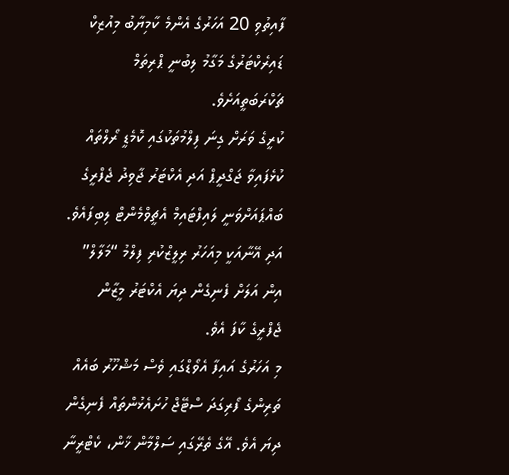ފާއިތުވި 20 އަހަރުގެ އެންމެ ކާމިޔާބު މިއުޒިކް ޑައިރެކްޓަރުގެ މަގާމު ލިބުނީ ޕްރިތަމް ޗަކްރަބަތީއަށެވެ.
ކުރީގެ ވަރަށް ގިނަ ފިލްމުތަކުގައި ކޮމެޑީ ރޯލްތައް ކުޅެފައިވާ ޖަގްދީޕް އަދި އެކްޓަރު ޖާވިދު ޖެފްރީގެ ބައްޕައަށްވަނީ ލައިފްޓައިމް އެޗީވްމެންޓް ލިބިފައެވެ. އަދި އޭނާއަކީ މިއަހަރު ރިލީޒްކުރި ފިލްމު “މަލާލް” އިން އަލަށް ފެނިގެން ދިޔަ އެކްޓަރު މީޒާން ޖެފްރީގެ ކާފަ އެވެ.
މި އަހަރުގެ އައިފާ އެވޯޑްގައި ވެސް މަޝްހޫރު ބައެއް ތަރިންގެ ފޯރިގަދަ ސްޓޭޖް ހުށައެޅުންތައް ފެނިގެން ދިޔަ އެވެ. އޭގެ ތެރޭގައި ސަލްމާން ޚާން، ކެޓްރީނާ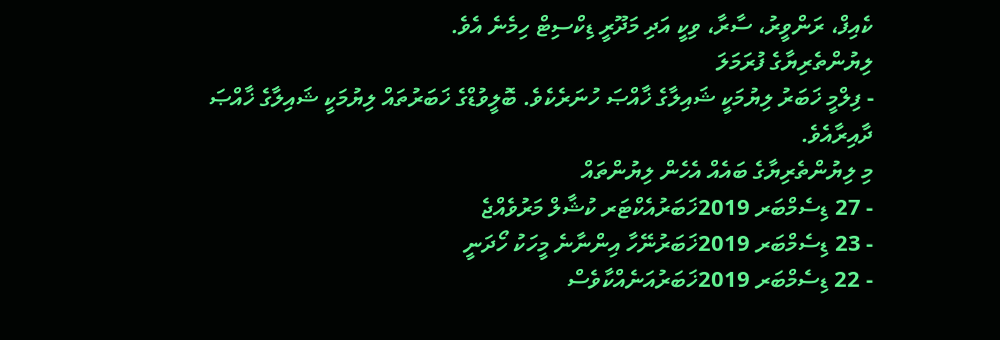ކެއިފް، ރަންވީރު، ސާރާ، ވިކީ އަދި މަދޫރީ ޑިކްސިޓް ހިމެނެ އެވެ.
ލިޔުންތެރިޔާގެ ފުރަމަލަ
- ފިލްމީ ޚަބަރު ލިޔުމަކީ ޝައިލާގެ ޚާއްޞަ ހުނަރެކެވެ. ބޮލީވުޑްގެ ޚަބަރުތައް ލިޔުމަކީ ޝައިލާގެ ޚާއްޞަ ދާއިރާއެވެ.
މި ލިޔުންތެރިޔާގެ ބައެއް އެހެން ލިޔުންތައް
- 27 ޑިސެމްބަރ 2019ޚަބަރުއެކްޓަރ ކުޝާލް މަރުވެއްޖެ
- 23 ޑިސެމްބަރ 2019ޚަބަރުނޭހާ އިންނާނެ މީހަކު ހޯދަނީ
- 22 ޑިސެމްބަރ 2019ޚަބަރުއަނެއްކާވެސް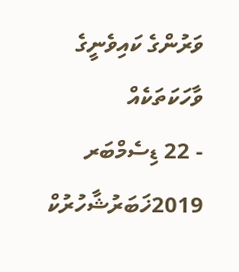ވަރުންގެ ކައިވެނީގެ ވާހަކަތަކެއް
- 22 ޑިސެމްބަރ 2019ޚަބަރުޝާހުރުކް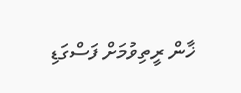ޚާން ރީތިވުމަށް ފަސްގަޑި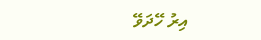އިރު ހޭދަވޭ